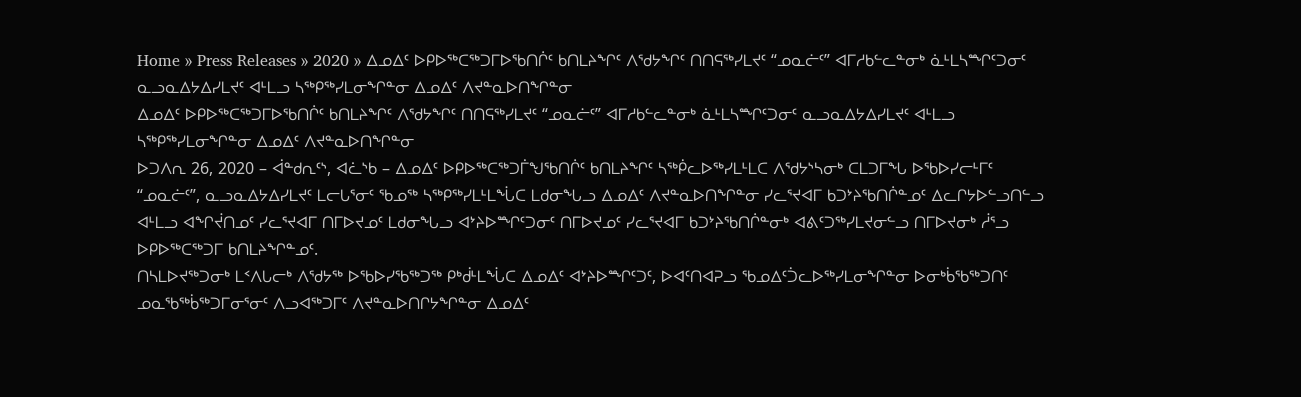Home » Press Releases » 2020 » ᐃᓄᐃᑦ ᐅᑭᐅᖅᑕᖅᑐᒥᐅᖃᑎᒌᑦ ᑲᑎᒪᔨᖏᑦ ᐱᖁᔭᖏᑦ ᑎᑎᕋᖅᓯᒪᔪᑦ “ᓄᓇᓖᑦ” ᐊᒥᓱᑲᓪᓚᓐᓂᒃ ᓈᒻᒪᓴᙱᑦᑐᓂᑦ ᓇᓗᓇᐃᔭᐃᓯᒪᔪᑦ ᐊᒻᒪᓗ ᓴᖅᑭᖅᓯᒪᓂᖏᓐᓂ ᐃᓄᐃᑦ ᐱᔪᓐᓇᐅᑎᖏᓐᓂ
ᐃᓄᐃᑦ ᐅᑭᐅᖅᑕᖅᑐᒥᐅᖃᑎᒌᑦ ᑲᑎᒪᔨᖏᑦ ᐱᖁᔭᖏᑦ ᑎᑎᕋᖅᓯᒪᔪᑦ “ᓄᓇᓖᑦ” ᐊᒥᓱᑲᓪᓚᓐᓂᒃ ᓈᒻᒪᓴᙱᑦᑐᓂᑦ ᓇᓗᓇᐃᔭᐃᓯᒪᔪᑦ ᐊᒻᒪᓗ ᓴᖅᑭᖅᓯᒪᓂᖏᓐᓂ ᐃᓄᐃᑦ ᐱᔪᓐᓇᐅᑎᖏᓐᓂ
ᐅᑐᐱᕆ 26, 2020 – ᐋᓐᑯᕆᑦᔅ, ᐊᓛᔅᑲ – ᐃᓄᐃᑦ ᐅᑭᐅᖅᑕᖅᑐᒦᖑᖃᑎᒌᑦ ᑲᑎᒪᔨᖏᑦ ᓴᖅᑮᓚᐅᖅᓯᒪᒻᒪᑕ ᐱᖁᔭᔅᓴᓂᒃ ᑕᒪᑐᒥᖓ ᐅᖃᐅᓯᓕᒻᒥᑦ “ᓄᓇᓖᑦ”, ᓇᓗᓇᐃᔭᐃᓯᒪᔪᑦ ᒪᓕᒐᕐᓂᑦ ᖃᓄᖅ ᓴᖅᑭᖅᓯᒪᒻᒪᖔᑕ ᒪᑯᓂᖓᓗ ᐃᓄᐃᑦ ᐱᔪᓐᓇᐅᑎᖏᓐᓂ ᓯᓚᕐᔪᐊᒥ ᑲᑐᔾᔨᖃᑎᒌᓐᓄᑦ ᐃᓚᒋᔭᐅᓪᓗᑎᓪᓗ ᐊᒻᒪᓗ ᐊᖏᔫᑎᓄᑦ ᓯᓚᕐᔪᐊᒥ ᑎᒥᐅᔪᓄᑦ ᒪᑯᓂᖓᓗ ᐊᔾᔨᐅᙱᑦᑐᓂᑦ ᑎᒥᐅᔪᓄᑦ ᓯᓚᕐᔪᐊᒥ ᑲᑐᔾᔨᖃᑎᒌᓐᓂᒃ ᐊᕕᑦᑐᖅᓯᒪᔪᓂᓪᓗ ᑎᒥᐅᔪᓂᒃ ᓲᕐᓗ ᐅᑭᐅᖅᑕᖅᑐᒥ ᑲᑎᒪᔨᖏᓐᓄᑦ.
ᑎᓴᒪᐅᔪᖅᑐᓂᒃ ᒪᑉᐱᒐᓕᒃ ᐱᖁᔭᖅ ᐅᖃᐅᓯᖃᖅᑐᖅ ᑭᒃᑰᒻᒪᖔᑕ ᐃᓄᐃᑦ ᐊᔾᔨᐅᙱᑦᑐᑦ, ᐅᐊᑦᑎᐊᕈᓗ ᖃᓄᐃᑦᑑᓚᐅᖅᓯᒪᓂᖏᓐᓂ ᐅᓂᒃᑳᖃᖅᑐᑎᑦ ᓄᓇᖃᖅᑳᖅᑐᒥᓂᕐᓂᑦ ᐱᓗᐊᖅᑐᒥᑦ ᐱᔪᓐᓇᐅᑎᒋᔭᖏᓐᓂ ᐃᓄᐃᑦ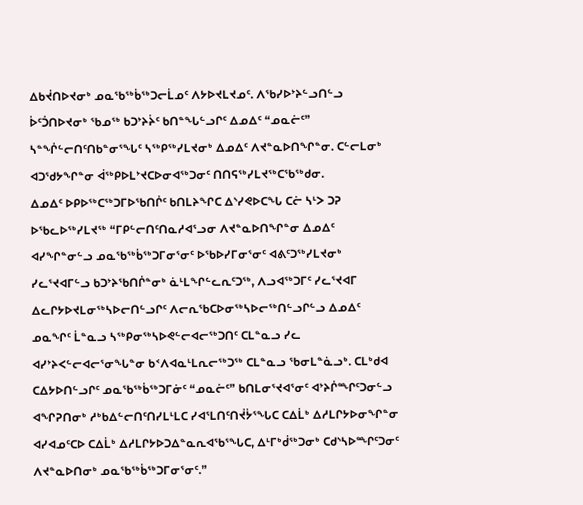ᐃᑲᔫᑎᐅᔪᓂᒃ ᓄᓇᖃᖅᑳᖅᑐᓕᒫᓄᑦ ᐱᔭᐅᔪᒪᔪᓄᑦ. ᐱᖃᓯᐅᔾᔨᓪᓗᑎᓪᓗ ᐆᑦᑑᑎᐅᔪᓂᒃ ᖃᓄᖅ ᑲᑐᔾᔨᔩᑦ ᑲᑎᓐᖓᓪᓗᒋᑦ ᐃᓄᐃᑦ “ᓄᓇᓖᑦ” ᓴᓐᖐᓪᓕᑎᑦᑎᑲᓐᓂᕐᖓᑦ ᓴᖅᑭᖅᓯᒪᔪᓂᒃ ᐃᓄᐃᑦ ᐱᔪᓐᓇᐅᑎᖏᓐᓂ. ᑕᓪᓕᒪᓂᒃ ᐊᑐᖁᔭᖏᓐᓂ ᐋᖅᑭᐅᒪᔾᔪᑕᐅᓂᐊᖅᑐᓂᑦ ᑎᑎᕋᖅᓯᒪᔪᖅᑕᖃᖅᑯᓂ.
ᐃᓄᐃᑦ ᐅᑭᐅᖅᑕᖅᑐᒥᐅᖃᑎᒌᑦ ᑲᑎᒪᔨᖏᑕ ᐃᔅᓯᕙᐅᑕᖓ ᑕᓖ ᓴᒻᐳ ᑐᕈ ᐅᖃᓚᐅᖅᓯᒪᔪᖅ “ᒥᑭᓪᓕᑎᑦᑎᓇᓱᐊᕐᓗᓂ ᐱᔪᓐᓇᐅᑎᖏᓐᓂ ᐃᓄᐃᑦ ᐊᓯᖏᓐᓂᓪᓗ ᓄᓇᖃᖅᑳᖅᑐᒥᓂᕐᓂᑦ ᐅᖃᐅᓯᒥᓂᕐᓂᑦ ᐊᕕᑦᑐᖅᓯᒪᔪᓂᒃ ᓯᓚᕐᔪᐊᒥᓪᓗ ᑲᑐᔾᔨᖃᑎᒌᓐᓂᒃ ᓈᒻᒪᖏᓪᓚᕆᑦᑐᖅ, ᐱᓗᐊᖅᑐᒥᑦ ᓯᓚᕐᔪᐊᒥ ᐃᓚᒋᔭᐅᔪᒪᓂᖅᓴᐅᓕᑎᓪᓗᒋᑦ ᐱᓕᕆᖃᑕᐅᓂᖅᓴᐅᓕᖅᑎᓪᓗᒋᓪᓗ ᐃᓄᐃᑦ ᓄᓇᖏᑦ ᒫᓐᓇᓗ ᓴᖅᑭᓂᖅᓴᐅᕙᓪᓕᐊᓕᖅᑐᑎᑦ ᑕᒪᓐᓇᓗ ᓯᓚ ᐊᓯᔾᔨᐸᓪᓕᐊᓕᕐᓂᖓᓐᓂ ᑲᑉᐱᐊᓇᒻᒪᕆᓕᖅᑐᖅ ᑕᒪᓐᓇᓗ ᖃᓂᒪᓐᓈᓗᒃ. ᑕᒪᒃᑯᐊ ᑕᐃᔭᐅᑎᓪᓗᒋᑦ ᓄᓇᖃᖅᑳᖅᑐᒥᓃᑦ “ᓄᓇᓖᑦ” ᑲᑎᒪᓂᕐᔪᐊᕐᓂᑦ ᐊᔾᔨᒌᙱᑦᑐᓂᓪᓗ ᐊᖏᕈᑎᓂᒃ ᓱᒃᑲᐃᓪᓕᑎᑦᑎᓯᒪᒻᒪᑕ ᓯᐊᕐᒪᑎᑦᑎᔫᔮᕐᖓᑕ ᑕᐃᒫᒃ ᐃᓱᒪᒋᔭᐅᓂᖏᓐᓂ ᐊᓯᐊᓄᑦᑕᐅ ᑕᐃᒫᒃ ᐃᓱᒪᒋᔭᐅᑐᐃᓐᓇᕆᐊᖃᕐᖓᑕ, ᐃᒻᒥᒃᑰᖅᑐᓂᒃ ᑕᑯᔅᓴᐅᙱᑦᑐᓂᑦ ᐱᔪᓐᓇᐅᑎᓂᒃ ᓄᓇᖃᖅᑳᖅᑐᒥᓂᕐᓂᑦ.”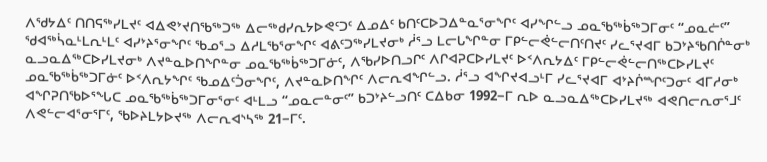ᐱᖁᔭᐃᑦ ᑎᑎᕋᖅᓯᒪᔪᑦ ᐊᐃᕙᔾᔪᑎᖃᖅᑐᖅ ᐃᓕᖅᑯᓯᕆᔭᐅᕙᑦᑐᑦ ᐃᓄᐃᑦ ᑲᑎᑦᑕᐅᑐᐃᓐᓇᕐᓂᖏᑦ ᐊᓯᖏᓪᓗ ᓄᓇᖃᖅᑳᖅᑐᒥᓂᑦ “ᓄᓇᓖᑦ” ᖁᐊᖅᓵᓇᒻᒪᕆᒻᒪᑦ ᐊᓯᔾᔨᕐᓂᖏᑦ ᖃᓄᕐᓗ ᐃᓱᒪᖃᕐᓂᖏᑦ ᐊᕕᑦᑐᖅᓯᒪᔪᓂᒃ ᓲᕐᓗ ᒪᓕᒐᖏᓐᓂ ᒥᑭᓪᓕᕚᓪᓕᑎᑦᑎᔪᑦ ᓯᓚᕐᔪᐊᒥ ᑲᑐᔾᔨᖃᑎᒌᓐᓂᒃ ᓇᓗᓇᐃᖅᑕᐅᓯᒪᔪᓂᒃ ᐱᔪᓐᓇᐅᑎᖏᓐᓂ ᓄᓇᖃᖅᑳᖅᑐᒥᓃᑦ, ᐱᖃᓯᐅᑎᓗᒋᑦ ᐱᒋᐊᕈᑕᐅᓯᒪᔪᑦ ᐅᑉᐱᕆᔭᐃᑦ ᒥᑭᓪᓕᕚᓪᓕᑎᖅᑕᐅᓯᒪᔪᑦ ᓄᓇᖃᖅᑳᖅᑐᒥᓃᑦ ᐅᑉᐱᕆᔭᖏᑦ ᖃᓄᐃᑦᑑᓂᖏᑦ, ᐱᔪᓐᓇᐅᑎᖏᑦ ᐱᓕᕆᐊᖏᓪᓗ. ᓲᕐᓗ ᐊᖏᔪᐊᓗᒻᒥ ᓯᓚᕐᔪᐊᒥ ᐊᔾᔨᒌᙱᑦᑐᓂᑦ ᐊᒥᓱᓂᒃ ᐊᖏᕈᑎᖃᐅᕐᖓᑕ ᓄᓇᖃᖅᑳᖅᑐᒥᓂᕐᓂᑦ ᐊᒻᒪᓗ “ᓄᓇᓕᓐᓂᑦ” ᑲᑐᔾᔨᓪᓗᑎᑦ ᑕᐃᑲᓂ 1992−ᒥ ᕆᐅ ᓇᓗᓇᐃᖅᑕᐅᓯᒪᔪᖅ ᐊᕙᑎᓕᕆᓂᕐᒧᑦ ᐱᕙᓪᓕᐊᕐᓂᕐᒥᑦ, ᖃᐅᔨᒪᔭᐅᔪᖅ ᐱᓕᕆᐊᔅᓴᖅ 21−ᒥᑦ.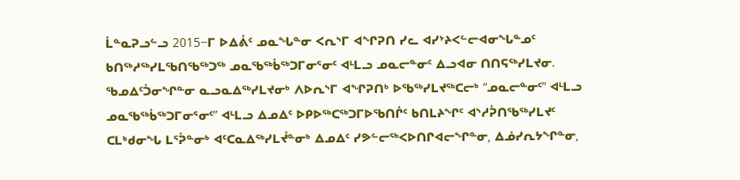ᒫᓐᓇᕈᓗᓪᓗ 2015−ᒥ ᐅᐃᕖᑦ ᓄᓇᖓᓐᓂ ᐸᕆᔅᒥ ᐊᖏᕈᑎ ᓯᓚ ᐊᓯᔾᔨᐸᓪᓕᐊᓂᖓᓐᓄᑦ ᑲᑎᖅᓱᖅᓯᒪᖃᑎᖃᖅᑐᖅ ᓄᓇᖃᖅᑳᖅᑐᒥᓂᕐᓂᑦ ᐊᒻᒪᓗ ᓄᓇᓕᓐᓂᑦ ᐃᓗᐊᓂ ᑎᑎᕋᖅᓯᒪᔪᓂ. ᖃᓄᐃᑦᑑᓂᖏᓐᓂ ᓇᓗᓇᐃᖅᓯᒪᔪᓂᒃ ᐱᐅᕆᔅᒥ ᐊᖏᕈᑎᒃ ᐅᖃᖅᓯᒪᔪᖅᑕᓕᒃ “ᓄᓇᓕᓐᓂᑦ” ᐊᒻᒪᓗ ᓄᓇᖃᖅᑳᖅᑐᒥᓂᕐᓂᑦ” ᐊᒻᒪᓗ ᐃᓄᐃᑦ ᐅᑭᐅᖅᑕᖅᑐᒥᐅᖃᑎᒌᑦ ᑲᑎᒪᔨᖏᑦ ᐊᔅᓱᕉᑎᖃᖅᓯᒪᔪᑦ ᑕᒪᒃᑯᓂᖓ ᒪᕐᕉᓐᓂᒃ ᐊᑦᑕᓇᐃᖅᓯᒪᔫᓐᓂᒃ ᐃᓄᐃᑦ ᓯᕗᓪᓕᖅᐸᐅᑎᒋᐊᓕᖏᓐᓂ, ᐃᓅᓯᕆᔭᖏᓐᓂ,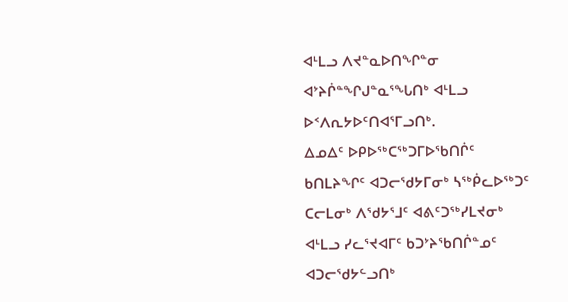ᐊᒻᒪᓗ ᐱᔪᓐᓇᐅᑎᖏᓐᓂ ᐊᔾᔨᒌᓐᖏᒍᓐᓇᕐᖓᑎᒃ ᐊᒻᒪᓗ ᐅᑉᐱᕆᔭᐅᑦᑎᐊᕐᒥᓗᑎᒃ.
ᐃᓄᐃᑦ ᐅᑭᐅᖅᑕᖅᑐᒥᐅᖃᑎᒌᑦ ᑲᑎᒪᔨᖏᑦ ᐊᑐᓕᖁᔭᒥᓂᒃ ᓴᖅᑮᓚᐅᖅᑐᑦ ᑕᓕᒪᓂᒃ ᐱᖁᔭᕐᒧᑦ ᐊᕕᑦᑐᖅᓯᒪᔪᓂᒃ ᐊᒻᒪᓗ ᓯᓚᕐᔪᐊᒥᑦ ᑲᑐᔾᔨᖃᑎᒌᓐᓄᑦ ᐊᑐᓕᖁᔭᓪᓗᑎᒃ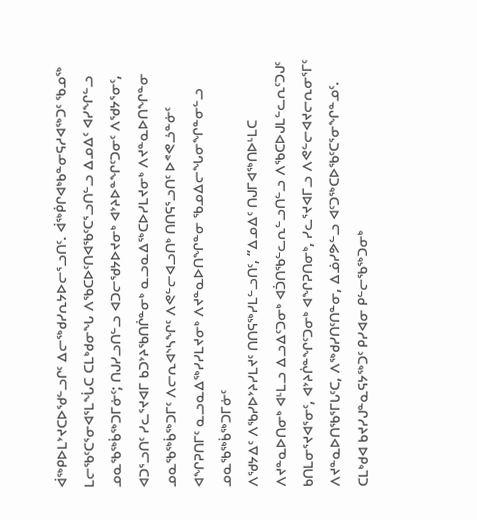ᐋᖅᑭᐅᒪᔾᔪᑕᐅᖁᓪᓗᒋᑦ ᐃᓕᖅᑯᓯᕆᔭᐅᓕᕐᓗᑎᑦ. ᐋᖅᑮᒋᐊᒃᑲᓐᓂᕋᓱᐊᖅᑐᑦ ᖃᓄᖅ ᒪᓕᖃᑦᑕᕐᓂᐊᕐᒪᖔᑕ ᑕᒪᒃᑯᓂᖓ ᐱᖃᑕᐅᑦᑎᐊᖃᑦᑕᕐᓗᑎᓪᓗ ᐃᓄᐃᑦ ᐊᓯᖏᓪᓗ ᓄᓇᖃᖅᑳᖅᑐᒥᓃᑦ; ᑎᒍᓯᓗᑎᓪᓗ ᐊᑐᓕᖁᔭᐅᔪᓂᒃ ᐊᔾᔨᐅᓐᖏᑦᑐᓂᑦ ᐱᖁᔭᕐᓂᑦ, ᐊᑐᕐᓗᑎᑦ ᓯᓚᕐᔪᐊᒥ ᑲᑐᔾᔨᖃᑎᒌᓐᓂᒃ ᓇᓗᓇᐃᖅᑕᐅᓯᒪᔪᓂᒃ ᐱᔪᓐᓇᐅᑎᖏᓐᓂ ᓄᓇᖃᖅᑳᖅᑐᒥᑦ ᐱᓕᕆᐊᔅᓴᖏᑦ ᐱᕙᓪᓕᐊᓗᑎᒃ ᑎᑎᕋᕐᓗᑎᑦ ᐅᕝᕙᓘᓐᓃᑦ ᐊᖏᕈᑎᒥᑦ ᓇᓗᓇᐃᖅᓯᓯᒪᔪᓂᒃ ᐱᔪᓐᓇᐅᑎᖏᓐᓂ ᖃᓄᐃᓕᖓᓂᖏᓐᓂᓪᓗ ᓄᓇᖃᖅᑳᖅᑐᒥᓃᑦ
ᐱᖁᔭᐃᑦ ᐱᖃᓯᐅᔾᔨᓯᒪᔪᑦ ᑎᑎᕋᖅᓯᒪᓪᓗᑎᑦ, “ᐃᓄᐃᑦ ᑎᒍᒥᐊᖅᑎᐅᒻᒪᑕ ᐱᔪᓐᓇᐅᑎᓂᒃ ᐊᒻᒪᓗ ᐃᓗᐃᑦᑐᓂᒃ ᐊᑑᑎᖃᓪᓚᕆᓪᓗᑎᓪᓗ ᐱᖃᑕᐅᒍᒪᓪᓚᕆᑦᑐᒍᑦ ᑲᑎᒪᓂᕐᔪᐊᕐᓂᑦ, ᐊᔾᔨᒌᓐᖏᑦᑐᓂᒃ ᐊᖏᕈᑎᓂᒃ, ᓯᓚᕐᔪᐊᒥᓗ ᐱᕙᓪᓕᐊᔪᓕᕆᓂᕐᒥᑦ ᐱᔪᓐᓇᐅᑎᖃᕐᒥᒐᑦᑕ, ᐱᖅᑯᓯᑎᑦᑎᓐᓂ, ᐃᓅᓯᕗᓪᓗ ᐊᑦᑐᖅᑕᐅᖃᑦᑕᕐᓂᖏᓐᓄᑦ. ᑕᒪᒃᑯᐊ ᑲᔪᓯᒍᓐᓇᕋᔭᖅᑐᑦ ᑭᓯᐊᓂ ᑭᓪᓕᖃᖅᑐᓂᒃ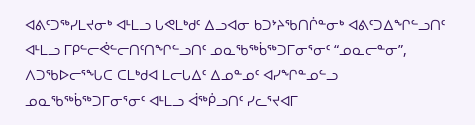ᐊᕕᑦᑐᖅᓯᒪᔪᓂᒃ ᐊᒻᒪᓗ ᒐᕙᒪᒃᑯᑦ ᐃᓗᐊᓂ ᑲᑐᔾᔨᖃᑎᒌᓐᓂᒃ ᐊᕕᑦᑐᐃᖏᓪᓗᑎᑦ ᐊᒻᒪᓗ ᒥᑭᓪᓕᕚᓪᓕᑎᑦᑎᖏᓪᓗᑎᑦ ᓄᓇᖃᖅᑳᖅᑐᒥᓂᕐᓂᑦ “ᓄᓇᓕᓐᓂ”, ᐱᑐᖃᐅᓕᕐᖓᑕ ᑕᒪᒃᑯᐊ ᒪᓕᒐᐃᑦ ᐃᓄᓐᓄᑦ ᐊᓯᖏᓐᓄᓪᓗ ᓄᓇᖃᖅᑳᖅᑐᒥᓂᕐᓂᑦ ᐊᒻᒪᓗ ᐋᖅᑮᓗᑎᑦ ᓯᓚᕐᔪᐊᒥ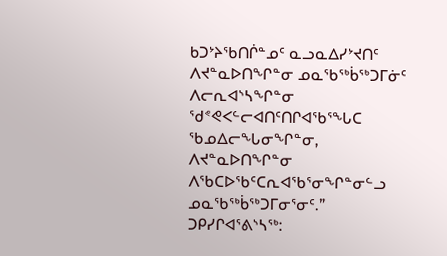ᑲᑐᔾᔨᖃᑎᒌᓐᓄᑦ ᓇᓗᓇᐃᓯᔾᔪᑎᑦ ᐱᔪᓐᓇᐅᑎᖏᓐᓂ ᓄᓇᖃᖅᑳᖅᑐᒥᓃᑦ ᐱᓕᕆᐊᔅᓴᖏᓐᓂ ᖁᕝᕙᐸᓪᓕᐊᑎᑦᑎᒋᐊᖃᕐᖓᑕ ᖃᓄᐃᓕᖓᓂᖏᓐᓂ, ᐱᔪᓐᓇᐅᑎᖏᓐᓂ ᐱᖃᑕᐅᖃᑦᑕᕆᐊᖃᕐᓂᖏᓐᓂᓪᓗ ᓄᓇᖃᖅᑳᖅᑐᒥᓂᕐᓂᑦ.”
ᑐᑭᓯᒋᐊᕐᕕᔅᓴᖅ: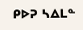ᑭᐅᕈ ᓴᐃᒪᓐ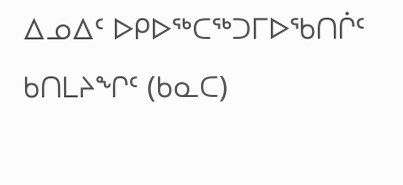ᐃᓄᐃᑦ ᐅᑭᐅᖅᑕᖅᑐᒥᐅᖃᑎᒌᑦ ᑲᑎᒪᔨᖏᑦ (ᑲᓇᑕ)